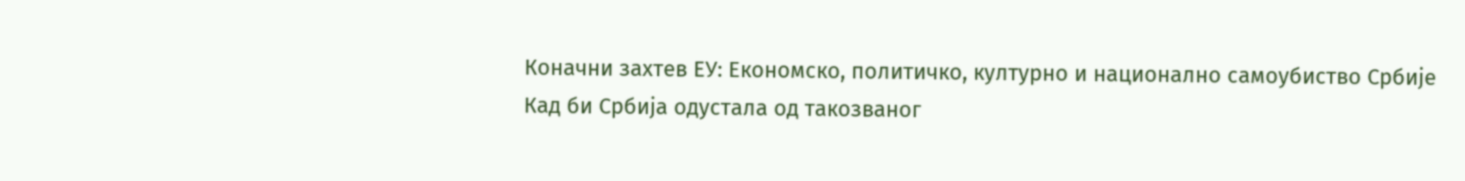Коначни захтев ЕУ: Економско, политичко, културно и национално самоубиство Србије
Кад би Србија одустала од такозваног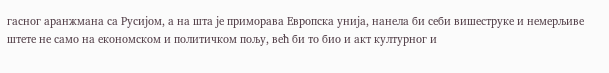гасног аранжмана са Русијом, а на шта је приморава Европска унија, нанела би себи вишеструке и немерљиве штете не само на економском и политичком пољу, већ би то био и акт културног и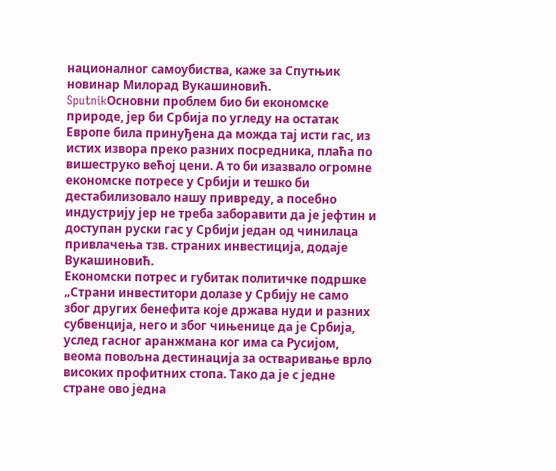националног самоубиства, каже за Спутњик новинар Милорад Вукашиновић.
SputnikОсновни проблем био би економске природе, јер би Србија по угледу на остатак Европе била принуђена да можда тај исти гас, из истих извора преко разних посредника, плаћа по вишеструко већој цени. А то би изазвало огромне економске потресе у Србији и тешко би дестабилизовало нашу привреду, а посебно индустрију јер не треба заборавити да је јефтин и доступан руски гас у Србији један од чинилаца привлачења тзв. страних инвестиција, додаје Вукашиновић.
Економски потрес и губитак политичке подршке
„Страни инвеститори долазе у Србију не само због других бенефита које држава нуди и разних субвенција, него и због чињенице да је Србија, услед гасног аранжмана ког има са Русијом, веома повољна дестинација за остваривање врло високих профитних стопа. Тако да је с једне стране ово једна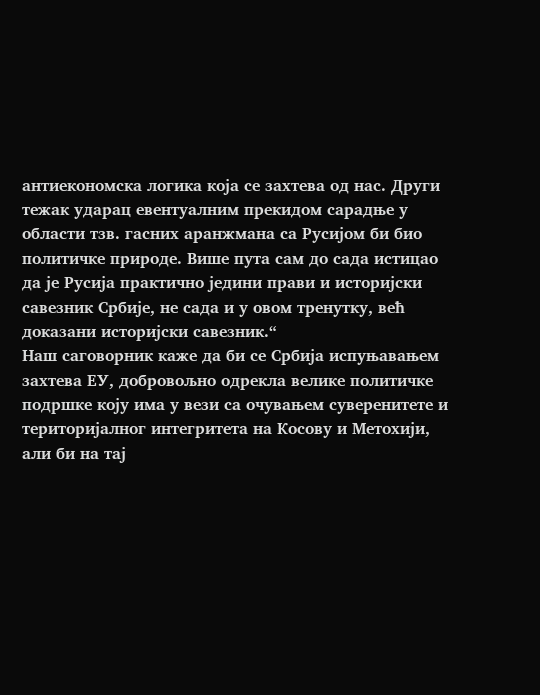антиекономска логика која се захтева од нас. Други тежак ударац евентуалним прекидом сарадње у области тзв. гасних аранжмана са Русијом би био политичке природе. Више пута сам до сада истицао да је Русија практично једини прави и историјски савезник Србије, не сада и у овом тренутку, већ доказани историјски савезник.“
Наш саговорник каже да би се Србија испуњавањем захтева ЕУ, добровољно одрекла велике политичке подршке коју има у вези са очувањем суверенитете и територијалног интегритета на Косову и Метохији, али би на тај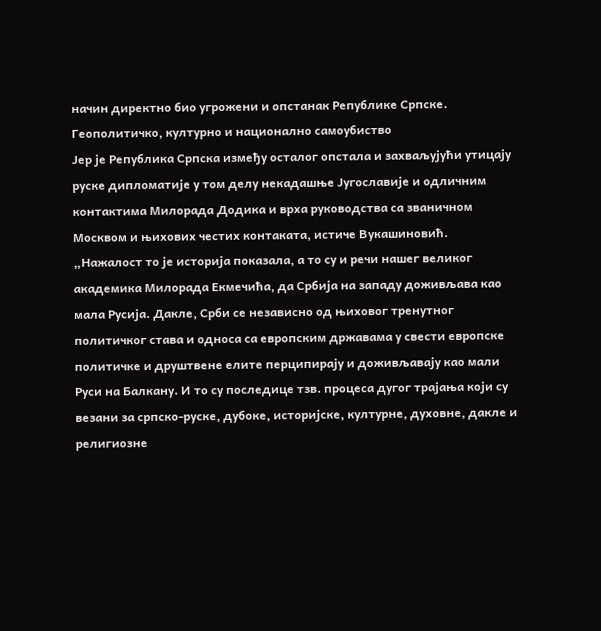начин директно био угрожени и опстанак Републике Српске.
Геополитичко, културно и национално самоубиство
Јер је Република Српска између осталог опстала и захваљујући утицају руске дипломатије у том делу некадашње Југославије и одличним контактима Милорада Додика и врха руководства са званичном Москвом и њихових честих контаката, истиче Вукашиновић.
„Нажалост то је историја показала, а то су и речи нашег великог академика Милорада Екмечића, да Србија на западу доживљава као мала Русија. Дакле, Срби се независно од њиховог тренутног политичког става и односа са европским државама у свести европске политичке и друштвене елите перципирају и доживљавају као мали Руси на Балкану. И то су последице тзв. процеса дугог трајања који су везани за српско-руске, дубоке, историјске, културне, духовне, дакле и религиозне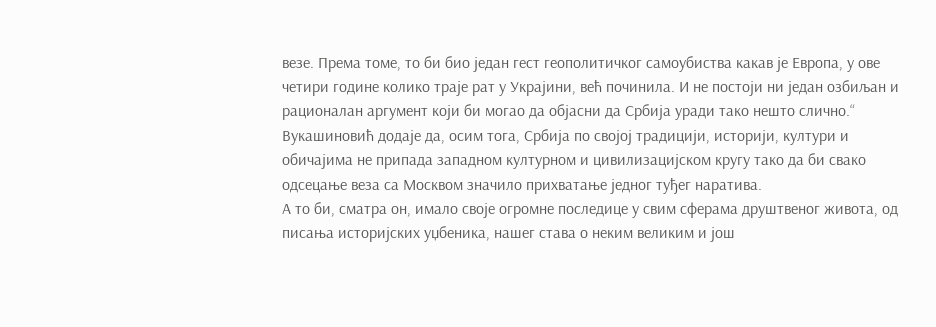везе. Према томе, то би био један гест геополитичког самоубиства какав је Европа, у ове четири године колико траје рат у Украјини, већ починила. И не постоји ни један озбиљан и рационалан аргумент који би могао да објасни да Србија уради тако нешто слично.“
Вукашиновић додаје да, осим тога, Србија по својој традицији, историји, култури и обичајима не припада западном културном и цивилизацијском кругу тако да би свако одсецање веза са Москвом значило прихватање једног туђег наратива.
А то би, сматра он, имало своје огромне последице у свим сферама друштвеног живота, од писања историјских уџбеника, нашег става о неким великим и још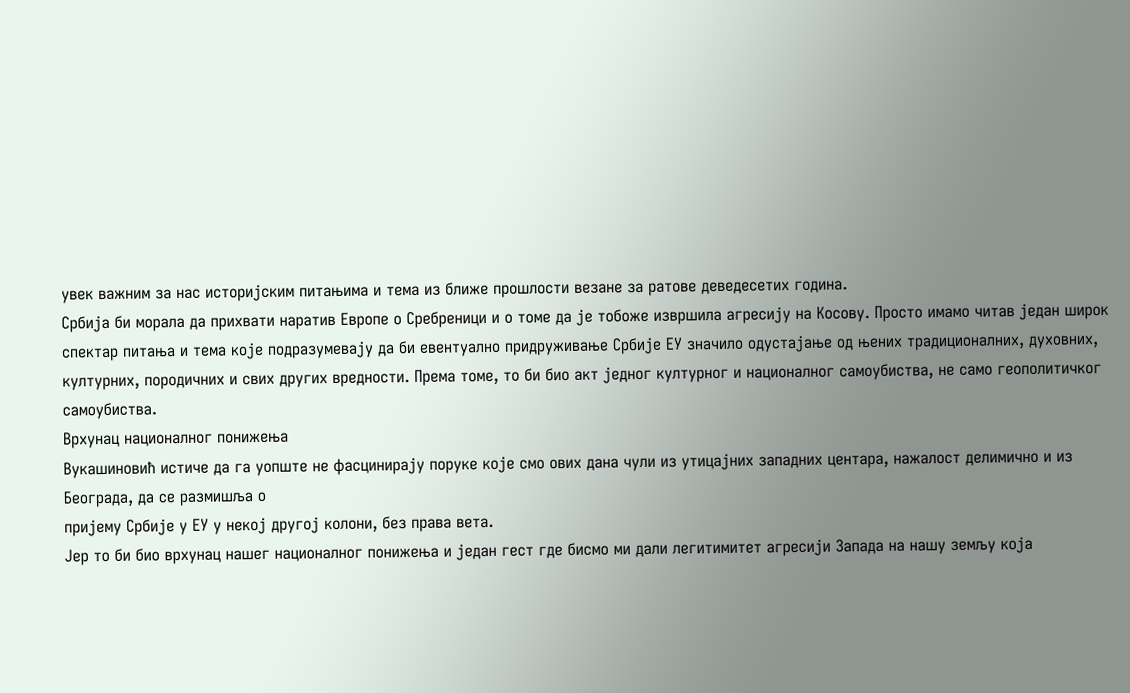увек важним за нас историјским питањима и тема из ближе прошлости везане за ратове деведесетих година.
Србија би морала да прихвати наратив Европе о Сребреници и о томе да је тобоже извршила агресију на Косову. Просто имамо читав један широк спектар питања и тема које подразумевају да би евентуално придруживање Србије ЕУ значило одустајање од њених традиционалних, духовних, културних, породичних и свих других вредности. Према томе, то би био акт једног културног и националног самоубиства, не само геополитичког самоубиства.
Врхунац националног понижења
Вукашиновић истиче да га уопште не фасцинирају поруке које смо ових дана чули из утицајних западних центара, нажалост делимично и из Београда, да се размишља о
пријему Србије у ЕУ у некој другој колони, без права вета.
Јер то би био врхунац нашег националног понижења и један гест где бисмо ми дали легитимитет агресији Запада на нашу земљу која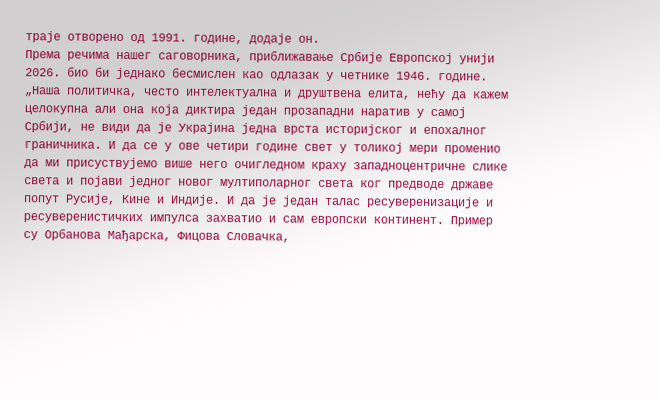траје отворено од 1991. године, додаје он.
Према речима нашег саговорника, приближавање Србије Европској унији 2026. био би једнако бесмислен као одлазак у четнике 1946. године.
„Наша политичка, често интелектуална и друштвена елита, нећу да кажем целокупна али она која диктира један прозападни наратив у самој Србији, не види да је Украјина једна врста историјског и епохалног граничника. И да се у ове четири године свет у толикој мери променио да ми присуствујемо више него очигледном краху западноцентричне слике света и појави једног новог мултиполарног света ког предводе државе попут Русије, Кине и Индије. И да је један талас ресуверенизације и ресуверенистичких импулса захватио и сам европски континент. Пример су Орбанова Мађарска, Фицова Словачка,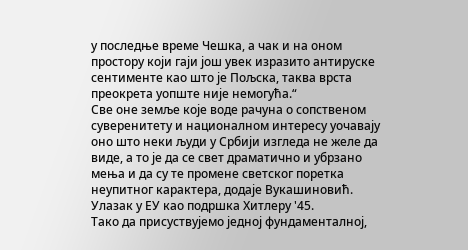у последње време Чешка, а чак и на оном простору који гаји још увек изразито антируске сентименте као што је Пољска, таква врста преокрета уопште није немогућа.“
Све оне земље које воде рачуна о сопственом суверенитету и националном интересу уочавају оно што неки људи у Србији изгледа не желе да виде, а то је да се свет драматично и убрзано мења и да су те промене светског поретка неупитног карактера, додаје Вукашиновић.
Улазак у ЕУ као подршка Хитлеру '45.
Тако да присуствујемо једној фундаменталној,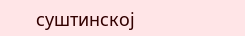суштинској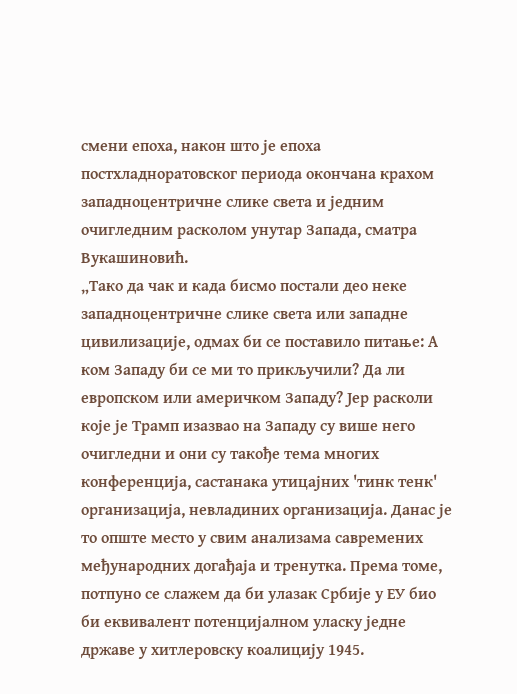смени епоха, након што је епоха постхладноратовског периода окончана крахом западноцентричне слике света и једним очигледним расколом унутар Запада, сматра Вукашиновић.
„Тако да чак и када бисмо постали део неке западноцентричне слике света или западне цивилизације, одмах би се поставило питање: А ком Западу би се ми то прикључили? Да ли европском или америчком Западу? Јер расколи које је Трамп изазвао на Западу су више него очигледни и они су такође тема многих конференција, састанака утицајних 'тинк тенк' организација, невладиних организација. Данас је то опште место у свим анализама савремених међународних догађаја и тренутка. Према томе, потпуно се слажем да би улазак Србије у ЕУ био би еквивалент потенцијалном уласку једне државе у хитлеровску коалицију 1945.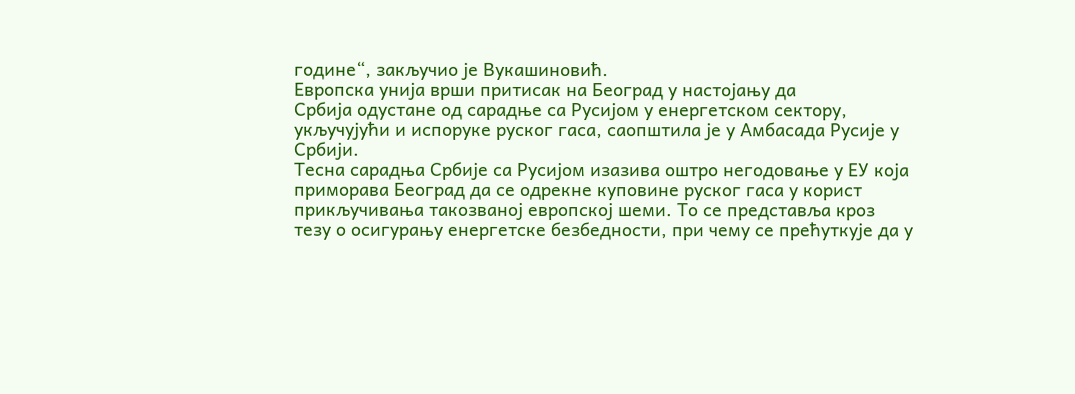године“, закључио је Вукашиновић.
Европска унија врши притисак на Београд у настојању да
Србија одустане од сарадње са Русијом у енергетском сектору, укључујући и испоруке руског гаса, саопштила је у Амбасада Русије у Србији.
Тесна сарадња Србије са Русијом изазива оштро негодовање у ЕУ која приморава Београд да се одрекне куповине руског гаса у корист прикључивања такозваној европској шеми. То се представља кроз тезу о осигурању енергетске безбедности, при чему се прећуткује да у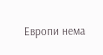Европи нема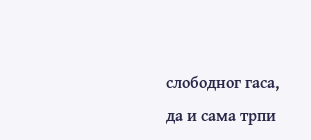слободног гаса, да и сама трпи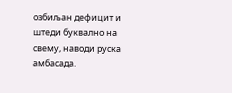озбиљан дефицит и штеди буквално на свему, наводи руска амбасада.